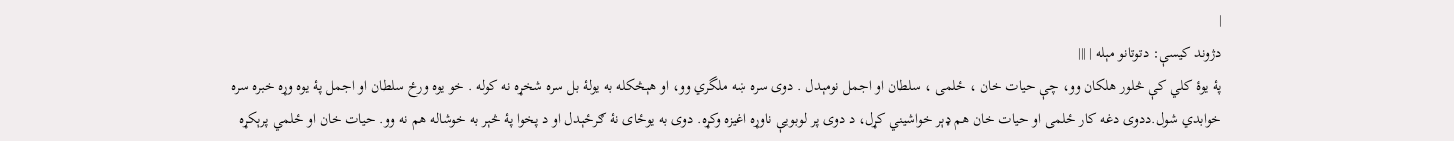|
دژوند کيسې: دتوتانو مېله | |||
پۀ يوۀ کلي کې څلور هلکان وو، چې حيات خان ، ځلمی ، سلطان او اجمل نومېدل . دوی سره ښه ملگري وو، او هېڅکله به يولۀ بل سره شخړه نه کوله . خو يوه ورځ سلطان او اجمل پۀ يوه وړه خبره سره خوابدي شول.ددوی دغه کار ځلمی او حيات خان هم ډېر خواشيني کړل، د دوی پر لوبويې ناوړه اغيزه وکړه. دوی به يوځای نۀ ګرځېدل او د پخوا پۀ څېر به خوشاله هم نه وو. حيات خان او ځلمي پرېکړه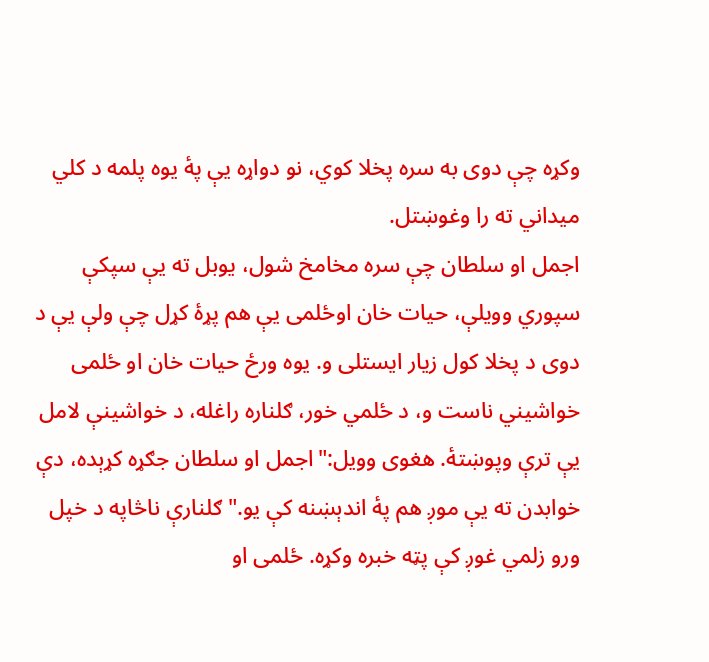وکړه چې دوی به سره پخلا کوي، نو دواړه يې پۀ يوه پلمه د کلي ميداني ته را وغوښتل.
اجمل او سلطان چې سره مخامخ شول، يوبل ته يې سپکې سپوري وويلې، حيات خان اوځلمی يې هم پړۀ کړل چې ولې يې د دوی د پخلا کول زيار ايستلی و. يوه ورځ حيات خان او ځلمی خواشيني ناست و، د ځلمي خور، ګلناره راغله، د خواشينې لامل يې ترې وپوښتۀ. هغوی وويل:"اجمل او سلطان جګړه کړېده، دې خوابدن ته يې موږ هم پۀ اندېښنه کې يو." ګلنارې ناڅاپه د خپل ورو زلمي غوږ کې پټه خبره وکړه. ځلمی او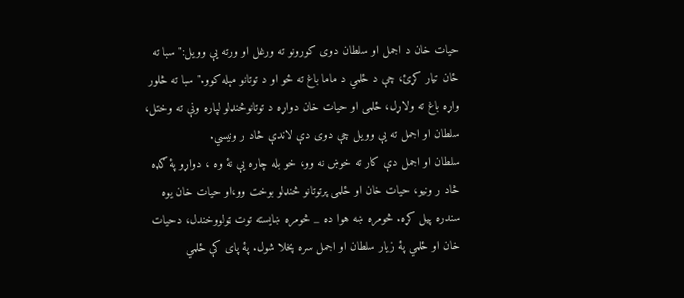حيات خان د اجمل او سلطان دوی کورونو ته ورغل او ورته يې وويل:" سبا ته ځان تيار کړئ، چې د ځلمي د ماما باغ ته ځو او د توتانو مېله کوو." سبا ته څلور واړه باغ ته ولاړل، ځلمی او حيات خان دواړه د توتانوڅنډلو لپاره ونې ته وختل، سلطان او اجمل ته يې وويل چې دوی دې لاندې څاد ر ونيسي.
سلطان او اجمل دې کار ته خوښ نه وو، خو بله چاره يې نۀ وه ، دواړو پۀ ګډه څاد ر ونيو، حيات خان او ځلمی پرتوتانو څنډلو بوخت وو،او حيات خان يوه سندره پيل کړه. څومره ښه هوا ده _ څومره ښايسته توت ټولووخندل، دحيات خان او ځلمي پۀ زيار سلطان او اجمل سره پخلا شول. پۀ پای کې ځلمي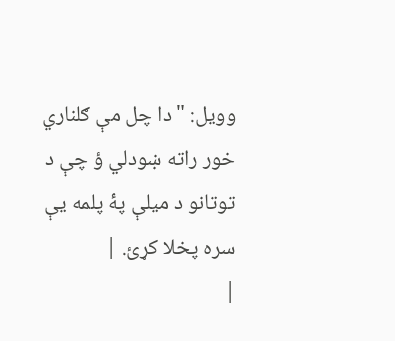وويل: " دا چل مې ګلناري خور راته ښودلي ؤ چې د توتانو د ميلې پۀ پلمه يې سره پخلا کړئ. |
|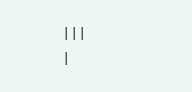|||
|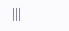|||